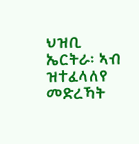ህዝቢ ኤርትራ፡ ኣብ ዝተፈላለየ መድረኻት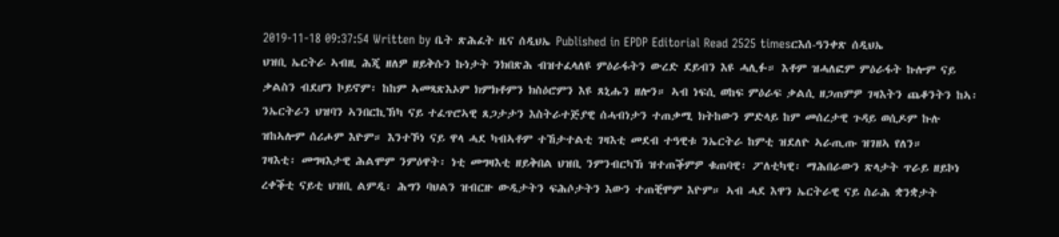2019-11-18 09:37:54 Written by ቤት ጽሕፈት ዜና ሰዲህኤ Published in EPDP Editorial Read 2525 timesርእሰ-ዓንቀጽ ሰዲህኤ
ህዝቢ ኤርትራ ኣብዚ ሕጂ ዘለዎ ዘይቅሱን ኩነታት ንክበጽሕ ብዝተፈላለዩ ምዕራፋትን ውረድ ደይብን እዩ ሓሊፉ። እቶም ዝሓለፎም ምዕራፋት ኩሎም ናይ ቃልስን ብደሆን ኮይኖም፡ ከከም ኣመጻጽእኦም ክምክቶምን ክስዕሮምን እዩ ጸኒሑን ዘሎን። ኣብ ነፍሲ ወከፍ ምዕራፍ ቃልሲ ዘጋጠምዎ ገዛእትን ጨቆንትን ከኣ፡ ንኤርትራን ህዝባን ኣንበርኪኽካ ናይ ተፈጥሮኣዊ ጸጋታታን እስትራተጅያዊ ሰሓብነታን ተጠቃሚ ክትከውን ምድላይ ከም መሰረታዊ ጉዳይ ወሲዶም ኩሉ ዝከኣሎም ሰሪሖም እዮም። እንተኾነ ናይ ዋላ ሓደ ካብኣቶም ተኸታተልቲ ገዛእቲ መደብ ተዓዊቱ ንኤርትራ ከምቲ ዝደለዮ ኣራጢጡ ዝገዘኣ የለን።
ገዛእቲ፡ መግዛእታዊ ሕልሞም ንምዕዋት፡ ነቲ መግዛእቲ ዘይቅበል ህዝቢ ንምንብርካኽ ዝተጠቕምዎ ቁጠባዊ፡ ፖለቲካዊ፡ ማሕበራውን ጽላታት ጥራይ ዘይኮነ ረቀቕቲ ናይቲ ህዝቢ ልምዲ፡ ሕግን ባህልን ዝብርዙ ውዲታትን ፍሕሶታትን እውን ተጠቒሞም እዮም። ኣብ ሓደ እዋን ኤርትራዊ ናይ ስራሕ ቋንቋታት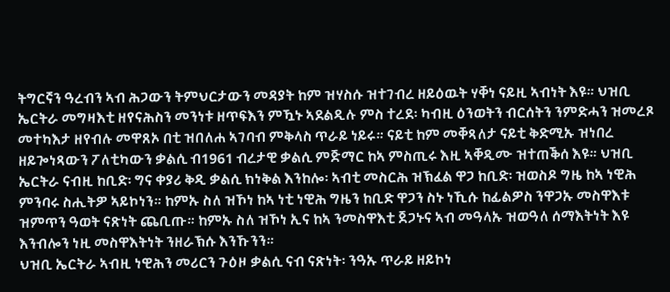ትግርኛን ዓረብን ኣብ ሕጋውን ትምህርታውን መዳያት ከም ዝሃስሱ ዝተገብረ ዘይዕዉት ሃቐነ ናይዚ ኣብነት እዩ። ህዝቢ ኤርትራ መግዛእቲ ዘየናሕስን መንነቱ ዘጥፍእን ምዃኑ ኣደልዲሉ ምስ ተረደ፡ ካብዚ ዕንወትን ብርሰትን ንምድሓን ዝመረጾ መተካእታ ዘየብሉ መዋጸኦ በቲ ዝበለሐ ኣገባብ ምቅላስ ጥራይ ነይሩ። ናይቲ ከም መቐጻለታ ናይቲ ቅድሚኡ ዝነበረ ዘይጐነጻውን ፖለቲካውን ቃልሲ ብ1961 ብረታዊ ቃልሲ ምጅማር ከኣ ምስጢሩ እዚ ኣቐዲሙ ዝተጠቕሰ እዩ። ህዝቢ ኤርትራ ናብዚ ከቢድ፡ ግና ቀያሪ ቅዲ ቃልሲ ክነቅል እንከሎ፡ ኣብቲ መስርሕ ዝኽፈል ዋጋ ከቢድ፡ ዝወስዶ ግዜ ከኣ ነዊሕ ምንባሩ ስሒትዎ ኣይኮነን። ከምኡ ስለ ዝኾነ ከኣ ነቲ ነዊሕ ግዜን ከቢድ ዋጋን ስኑ ነኺሱ ከፊልዎስ ንዋጋኡ መስዋእቱ ዝምጥን ዓወት ናጽነት ጨቢጡ። ከምኡ ስለ ዝኾነ ኢና ከኣ ንመስዋእቲ ጀጋኑና ኣብ መዓላኡ ዝወዓለ ሰማእትነት እዩ እንብሎን ነዚ መስዋእትነት ንዘራኽሱ እንኹንን።
ህዝቢ ኤርትራ ኣብዚ ነዊሕን መሪርን ጉዕዞ ቃልሲ ናብ ናጽነት፡ ንዓኡ ጥራይ ዘይኮነ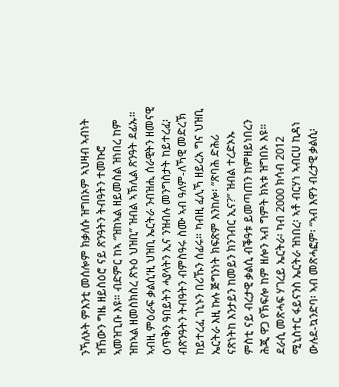ንኻለኦት ምእንቲ መሰሎም ክቃለሱ ዝግበኦም ኣህዛብ ኣብነት ዝኸውን ግዜ ዘይስዕሮ ናይ ጽንዓትን ትብዓትን ተመኩሮ ኣመዝጊቡ እዩ። ብድምር ከኣ “ዝከኣል ዘይመስል ዝነበረ ከም ዝከኣል ዘመስክስረ ጽኑዕ ህዝቢ” ዝብል ኣኽሊል ጽንዓት ደፊኡ። ኣብዚ ምዕራፍ ቃልሲ’ዚ ህዝቢ ኤርትራ ንብዝሒ ሰራዊትን ዘመናዊ ዕጥቅን ዓበይትን ሓያላትን ኢና ንዝብሉ መንግስታት ከይተረፈ፡ ብጽንዓትን ትብዓትን ብምስዓሩ ስሙ ኣብ ዓለም-ለኻዊ መድረኽ ከይተረፈ ገኒኑን በሪኹን ሰፊሩ። ካብዚ ፈሊኻ ዘይረአ ግና ህዝቢ ኤርትራ እዚ ኩሉ ጅግንነት ክፍጽም እንከሎ፡ “ጽባሕ ድሕሪ ናጽነትከ እንታይን ከመይን ክንገብር ኢና?” ዝብል ተረድኦኡ ምስቲ ናይ ብረታዊ ቃልሲ ብቕዓቱ ይመጣጠን ከምዘይነበረን ሕጂ ዋጋ የኽፍሎ ከም ዘሎን ኣብ ግምት ክኣቱ ዝግበኦ እዩ።
ደራሲ መጽሓፍ ሃገረይ ኤርትራ፡ ካብ 2000 ክሳብ 2012 ሚኒስተር ፋይናንስ ኤርትራ ዝነበረ፡ ኣቶ ብርሃነ ኣብርሀ ኪዳነ ውሉደ-ኳንድባ፡ ኣብ መጽሓፎም፡ “ኣብ እዋን ብረታዊ ቃልሲ፡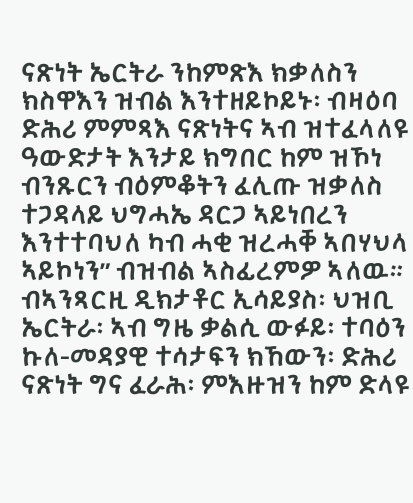ናጽነት ኤርትራ ንከምጽእ ክቃለስን ክስዋእን ዝብል እንተዘይኮይኑ፡ ብዛዕባ ድሕሪ ምምጻእ ናጽነትና ኣብ ዝተፈላለዩ ዓውድታት እንታይ ክግበር ከም ዝኾነ ብንጹርን ብዕምቆትን ፈሊጡ ዝቃለስ ተጋዳላይ ህግሓኤ ዳርጋ ኣይነበረን እንተተባህለ ካብ ሓቂ ዝረሓቐ ኣበሃህላ ኣይኮነን” ብዝብል ኣስፊረምዎ ኣለዉ።
ብኣንጻርዚ ዲክታቶር ኢሳይያስ፡ ህዝቢ ኤርትራ፡ ኣብ ግዜ ቃልሲ ውፉይ፡ ተባዕን ኩለ-መዳያዊ ተሳታፍን ክኸውን፡ ድሕሪ ናጽነት ግና ፈራሕ፡ ምእዙዝን ከም ድላዩ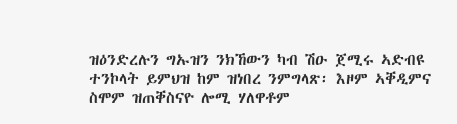ዝዕንድረሉን ግኡዝን ንክኸውን ካብ ሽዑ ጀሚሩ ኣድብዩ ተንኮላት ይምህዝ ከም ዝነበረ ንምግላጽ፡ እዞም ኣቐዲምና ስሞም ዝጠቐስናዮ ሎሚ ሃለዋቶም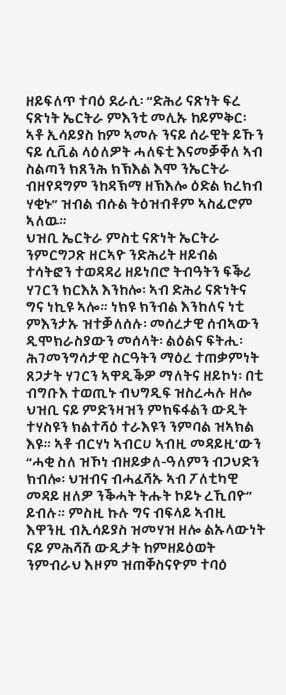ዘይፍለጥ ተባዕ ደራሲ፡ “ድሕሪ ናጽነት ፍረ ናጽነት ኤርትራ ምእንቲ መሊኡ ከይምቅር፡ ኣቶ ኢሳይያስ ከም ኣመሉ ንናይ ሰራዊት ይኹን ናይ ሲቪል ላዕለዎት ሓለፍቲ እናመቓቐለ ኣብ ስልጣን ክጸንሕ ክኽእል እሞ ንኤርትራ ብዘየዳግም ንከዳኽማ ዘኽእሎ ዕድል ክረክብ ሃቂኑ” ዝብል ብሱል ትዕዝብቶም ኣስፊሮም ኣለዉ።
ህዝቢ ኤርትራ ምስቲ ናጽነት ኤርትራ ንምርግጋጽ ዘርኣዮ ንድሕሪት ዘይብል ተሳትፎን ተወዳዳሪ ዘይነበሮ ትብዓትን ፍቕሪ ሃገርን ክርእአ እንከሎ፡ ኣብ ድሕሪ ናጽነትና ግና ነኪዩ ኣሎ። ነክዩ ክንብል እንከለና ነቲ ምእንታኡ ዝተቓለሰሉ፡ መሰረታዊ ሰብኣውን ዲሞክራስያውን መሰላት፡ ልዕልና ፍትሒ፡ ሕገመንግሳታዊ ስርዓትን ማዕረ ተጠቃምነት ጸጋታት ሃገርን ኣዋዲቕዎ ማለትና ዘይኮነ፡ በቲ ብግቡእ ተወጢኑ ብህግዲፍ ዝስረሓሉ ዘሎ ህዝቢ ናይ ምድንዛዝን ምክፍፋልን ውዲት ተሃስዩን ክልተሻዕ ተራእዩን ንምባል ዝኣክል እዩ። ኣቶ ብርሃነ ኣብርሀ ኣብዚ መዳይዚ’ውን “ሓቂ ስለ ዝኾነ ብዘይቃለ-ዓለምን ብጋህድን ክብሎ፡ ህዝብና ብሓፈሻኡ ኣብ ፖለቲካዊ መዳይ ዘለዎ ንቕሓት ትሑት ኮይኑ ረኺበዮ” ይብሉ። ምስዚ ኩሉ ግና ብፍላይ ኣብዚ እዋንዚ ብኢሳይያስ ዝመሃዝ ዘሎ ልኡላውነት ናይ ምሕሻሽ ውዲታት ከምዘይዕወት ንምብራህ እዞም ዝጠቐስናዮም ተባዕ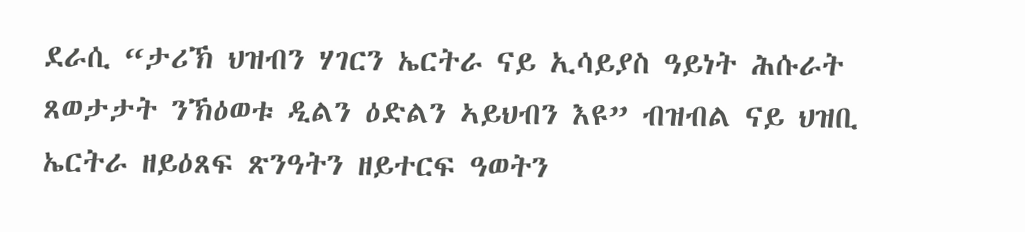ደራሲ “ታሪኽ ህዝብን ሃገርን ኤርትራ ናይ ኢሳይያስ ዓይነት ሕሱራት ጸወታታት ንኽዕወቱ ዲልን ዕድልን ኣይህብን እዩ” ብዝብል ናይ ህዝቢ ኤርትራ ዘይዕጸፍ ጽንዓትን ዘይተርፍ ዓወትን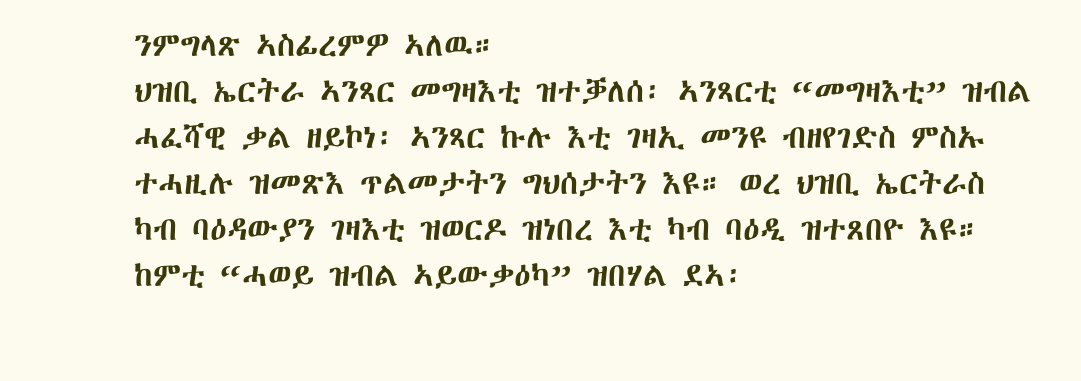ንምግላጽ ኣስፊረምዎ ኣለዉ።
ህዝቢ ኤርትራ ኣንጻር መግዛእቲ ዝተቓለሰ፡ ኣንጻርቲ “መግዛእቲ” ዝብል ሓፈሻዊ ቃል ዘይኮነ፡ ኣንጻር ኩሉ እቲ ገዛኢ መንዩ ብዘየገድስ ምስኡ ተሓዚሉ ዝመጽእ ጥልመታትን ግህሰታትን እዩ። ወረ ህዝቢ ኤርትራስ ካብ ባዕዳውያን ገዛእቲ ዝወርዶ ዝነበረ እቲ ካብ ባዕዲ ዝተጸበዮ እዩ። ከምቲ “ሓወይ ዝብል ኣይውቃዕካ” ዝበሃል ደኣ፡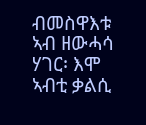ብመስዋእቱ ኣብ ዘውሓሳ ሃገር፡ እሞ ኣብቲ ቃልሲ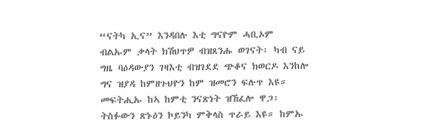“ናትካ ኢና” እንዳበሉ እቲ ግናዮም ሓቢኦም ብልኡም ቃላት ክሽህጥዎ ብዝጸንሑ ወገናት፡ ካብ ናይ ግዜ ባዕዳውያን ገዛእቲ ብዝገደደ ጭቆና ክወርዶ እንከሎ ግና ዝያዳ ከምዘጉህዮን ከም ዝመሮን ፍሉጥ እዩ። መፍትሒኡ ከኣ ከምቲ ንናጽነት ዝኸፈሎ ዋጋ፡ ትስፉውን ጽኑዕን ኮይንካ ምቅላስ ጥራይ እዩ። ከምኡ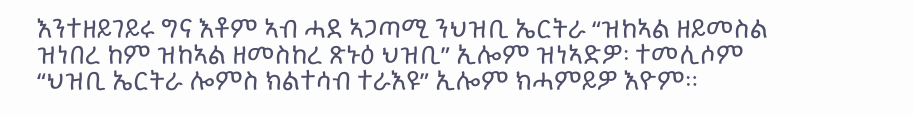እንተዘይገይሩ ግና እቶም ኣብ ሓደ ኣጋጣሚ ንህዝቢ ኤርትራ “ዝከኣል ዘይመስል ዝነበረ ከም ዝከኣል ዘመስከረ ጽኑዕ ህዝቢ” ኢሎም ዝነኣድዎ፡ ተመሊሶም “ህዝቢ ኤርትራ ሎምስ ክልተሳብ ተራእዩ” ኢሎም ክሓምይዎ እዮም።